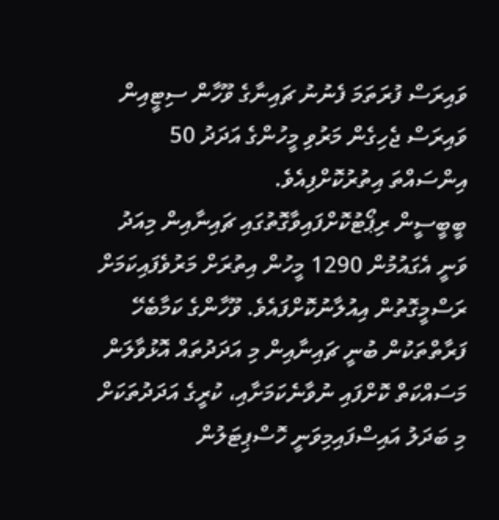ވައިރަސް ފުރަތަމަ ފެނުނު ޗައިނާގެ ވޫހާން ސިޓީއިން ވައިރަސް ޖެހިގެން މަރުވި މީހުންގެ އަދަދު 50 އިންސައްތަ އިތުރުކޮށްފިއެވެ.
ބީބީސީން ރިޕޯޓުކޮށްފައިވާގޮތުގައި ޗައިނާއިން މިއަދު ވަނީ އެގައުމުން 1290 މީހުން އިތުރަށް މަރުވެފައިކަމަށް ރަސްމީގޮތުން އިއުލާނުކޮށްފައެވެ. ވޫހާންގެ ކަމާބެހޭ ފަރާތްތަކުން ބުނީ ޗައިނާއިން މި އަދަދުތައް އޮޅުވާލަން މަސައްކަތް ކޮށްފައި ނުވާނެކަމަށާއި، ކުރީގެ އަދަދުތަކަށް މި ބަދަލު އައިސްފައިމިވަނީ ހޮސްޕިޓަލުން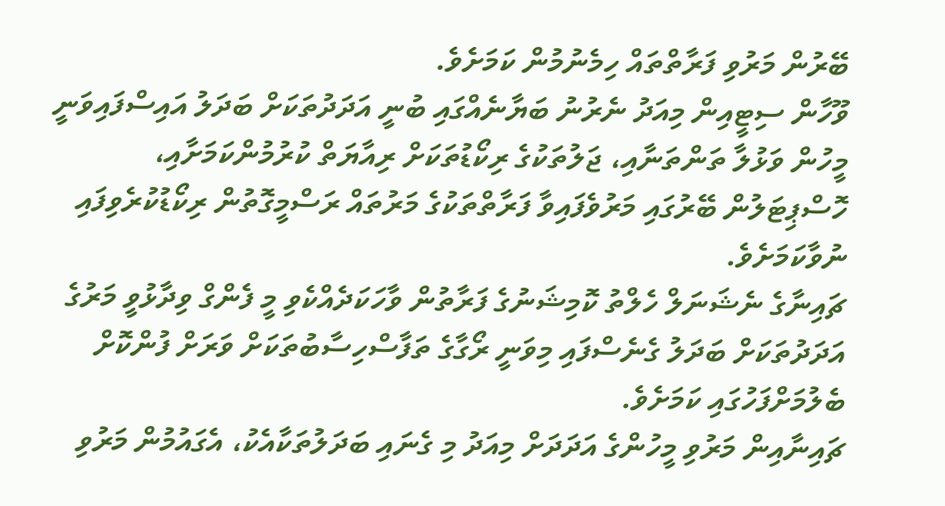ބޭރުން މަރުވި ފަރާތްތައް ހިމެނުމުން ކަމަށެވެ.
ވޫހާން ސިޓީއިން މިއަދު ނެރުނު ބަޔާނެއްގައި ބުނީ އަދަދުތަކަށް ބަދަލު އައިސްފައިވަނީ މީހުން ވަޅުލާ ތަންތަނާއި، ޖަލުތަކުގެ ރިކޯޑުތަކަށް ރިއާޔަތް ކުރުމުންކަމަށާއި، ހޮސްޕިޓަލުން ބޭރުގައި މަރުވެފައިވާ ފަރާތްތަކުގެ މަރުތައް ރަސްމީގޮތުން ރިކޯޑުކުރެވިފައި ނުވާކަމަށެވެ.
ޗައިނާގެ ނެޝަނަލް ހެލްތު ކޮމިޝަނުގެ ފަރާތުން ވާހަކަދެއްކެވި މީ ފެންގް ވިދާޅުވީ މަރުގެ އަދަދުތަކަށް ބަދަލު ގެނެސްފައި މިވަނީ ރޯގާގެ ތަފާސްހިސާބުތަކަށް ވަރަށް ފުންކޮށް ބެލުމަށްފަހުގައި ކަމަށެވެ.
ޗައިނާއިން މަރުވި މީހުންގެ އަދަދަށް މިއަދު މި ގެނައި ބަދަލުތަކާއެކު، އެގައުމުން މަރުވި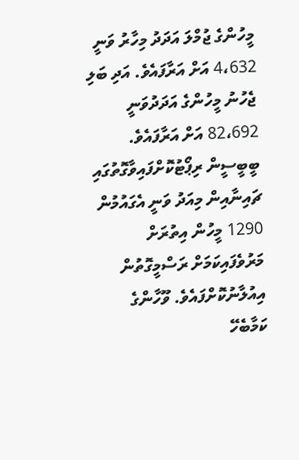މީހުންގެ ޖުމްލަ އަދަދު މިހާރު ވަނީ 4،632 އަށް އަރާފައެވެ. އަދި ބަލި ޖެހުނު މީހުންގެ އަދަދުވަނީ 82،692 އަށް އަރާފައެވެ.
ބީބީސީން ރިޕޯޓުކޮށްފައިވާގޮތުގައި ޗައިނާއިން މިއަދު ވަނީ އެގައުމުން 1290 މީހުން އިތުރަށް މަރުވެފައިކަމަށް ރަސްމީގޮތުން އިއުލާނުކޮށްފައެވެ. ވޫހާންގެ ކަމާބެހޭ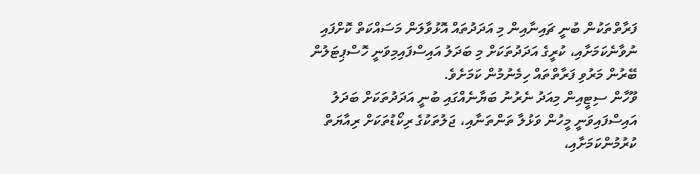ފަރާތްތަކުން ބުނީ ޗައިނާއިން މި އަދަދުތައް އޮޅުވާލަން މަސައްކަތް ކޮށްފައި ނުވާނެކަމަށާއި، ކުރީގެ އަދަދުތަކަށް މި ބަދަލު އައިސްފައިމިވަނީ ހޮސްޕިޓަލުން ބޭރުން މަރުވި ފަރާތްތައް ހިމެނުމުން ކަމަށެވެ.
ވޫހާން ސިޓީއިން މިއަދު ނެރުނު ބަޔާނެއްގައި ބުނީ އަދަދުތަކަށް ބަދަލު އައިސްފައިވަނީ މީހުން ވަޅުލާ ތަންތަނާއި، ޖަލުތަކުގެ ރިކޯޑުތަކަށް ރިއާޔަތް ކުރުމުންކަމަށާއި،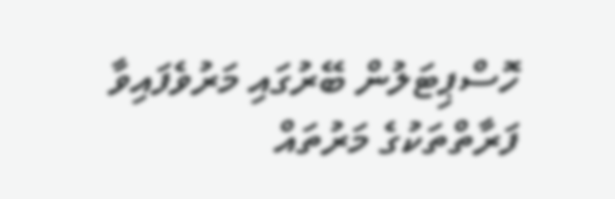ހޮސްޕިޓަލުން ބޭރުގައި މަރުވެފައިވާ ފަރާތްތަކުގެ މަރުތައް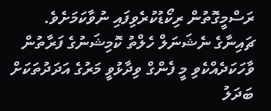ރަސްމީގޮތުން ރިކޯޑުކުރެވިފައި ނުވާކަމަށެވެ.
ޗައިނާގެ ނެޝަނަލް ހެލްތު ކޮމިޝަނުގެ ފަރާތުން ވާހަކަދެއްކެވި މީ ފެންގް ވިދާޅުވީ މަރުގެ އަދަދުތަކަށް ބަދަލު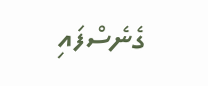ގެނެސްފައި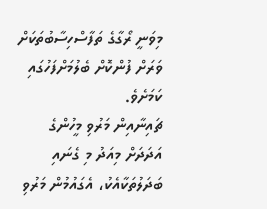މިވަނީ ރޯގާގެ ތަފާސްހިސާބުތަކަށް ވަރަށް ފުންކޮށް ބެލުމަށްފަހުގައި ކަމަށެވެ.
ޗައިނާއިން މަރުވި މީހުންގެ އަދަދަށް މިއަދު މި ގެނައި ބަދަލުތަކާއެކު، އެގައުމުން މަރުވި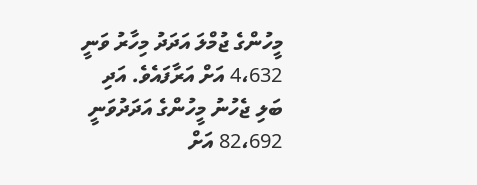މީހުންގެ ޖުމްލަ އަދަދު މިހާރު ވަނީ 4،632 އަށް އަރާފައެވެ. އަދި ބަލި ޖެހުނު މީހުންގެ އަދަދުވަނީ 82،692 އަށް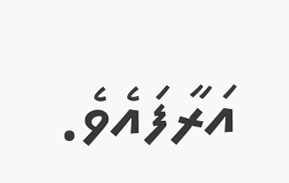އަރާފައެވެ.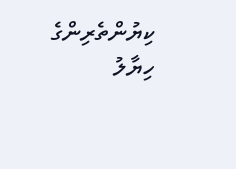ކިޔުންތެރިންގެ ހިޔާލު